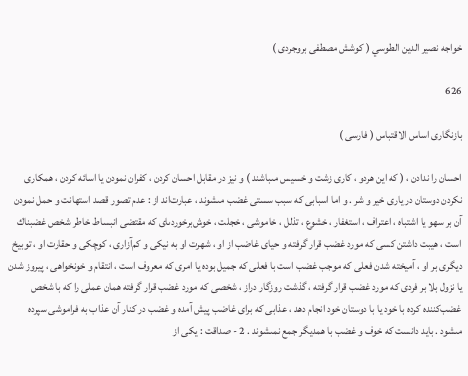خواجه نصير الدين الطوسي ( كوشش مصطفى بروجردى )

626

بازنگارى اساس الاقتباس ( فارسى )

احسان را ندادن ، ( كه اين هردو ، كارى زشت و خسيس مىباشند ) و نيز در مقابل احسان كردن ، كفران نمودن يا اسائه كردن ، همكارى نكردن دوستان در يارى خير و شر . و اما اسبابى كه سبب سستى غضب مىشوند ، عبارت‌اند از : عدم تصور قصد استهانت و حمل نمودن آن بر سهو يا اشتباه ، اعتراف ، استغفار ، خشوع ، تذلل ، خاموشى ، خجلت ، خوش‌برخوردىاى كه مقتضى انبساط خاطر شخص غضبناك است ، هيبت داشتن كسى كه مورد غضب قرار گرفته و حياى غاضب از او ، شهرت او به نيكى و كم‌آزارى ، كوچكى و حقارت او ، توبيخ ديگرى بر او ، آميخته شدن فعلى كه موجب غضب است با فعلى كه جميل بوده يا امرى كه معروف است ، انتقام و خونخواهى ، پيروز شدن يا نزول بلا بر فردى كه مورد غضب قرار گرفته ، گذشت روزگار دراز ، شخصى كه مورد غضب قرار گرفته همان عملى را كه با شخص غضب‌كننده كرده با خود يا با دوستان خود انجام دهد ، عذابى كه براى غاضب پيش آمده و غضب در كنار آن عذاب به فراموشى سپرده مىشود . بايد دانست كه خوف و غضب با همديگر جمع نمىشوند . 2 - صداقت : يكى از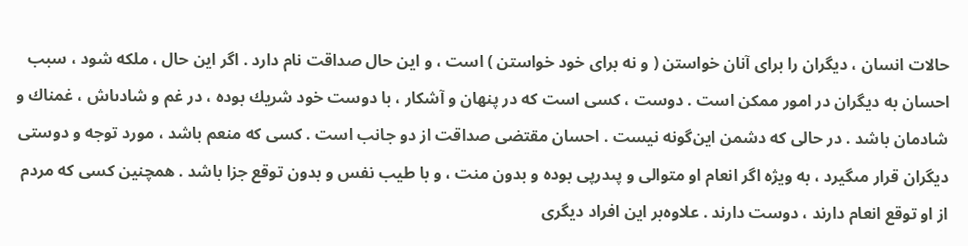حالات انسان ، ديگران را براى آنان خواستن ( و نه براى خود خواستن ) است ، و اين حال صداقت نام دارد . اگر اين حال ، ملكه شود ، سبب احسان به ديگران در امور ممكن است . دوست ، كسى است كه در پنهان و آشكار ، با دوست خود شريك بوده ، در غم و شادىاش ، غمناك و شادمان باشد . در حالى كه دشمن اين‌گونه نيست . احسان مقتضى صداقت از دو جانب است . كسى كه منعم باشد ، مورد توجه و دوستى ديگران قرار مىگيرد ، به ويژه اگر انعام او متوالى و پىدرپى بوده و بدون منت ، و با طيب نفس و بدون توقع جزا باشد . همچنين كسى كه مردم از او توقع انعام دارند ، دوست دارند . علاوه‌بر اين افراد ديگرى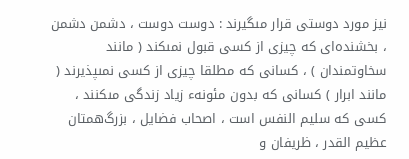نيز مورد دوستى قرار مىگيرند : دوست دوست ، دشمن دشمن ، بخشنده‌اى كه چيزى از كسى قبول نمىكند ( مانند سخاوتمندان ) ، كسانى كه مطلقا چيزى از كسى نمىپذيرند ( مانند ابرار ) كسانى كه بدون مئونهء زياد زندگى مىكنند ، كسى كه سليم النفس است ، اصحاب فضايل ، بزرگ‌همتان عظيم القدر ، ظريفان و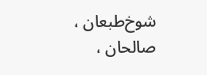شوخ‌طبعان ، صالحان ،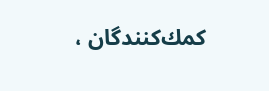كمك‌كنندگان ،